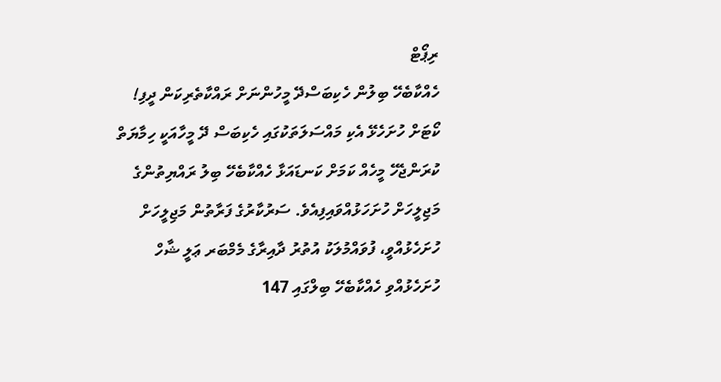ރިޕޯޓް
ހެއްކާބެހޭ ބިލުން ހެކިބަސްދޭ މީހުންނަށް ރައްކާތެރިކަން ދީފި!
ކޯޓަށް ހުށަހެޅޭ އެކި މައްސަލަތަކުގައި ހެކިބަސް ދޭ މީހާއަކީ ހިމާޔަތް ކުރަންޖެހޭ މީހެއް ކަމަށް ކަނޑައަޅާ ހެއްކާބެހޭ ބިލު ރައްޔިތުންގެ މަޖިލީހަށް ހުށަހަޅުއްވައިފިއެވެ. ސަރުކާރުގެ ފަރާތުން މަޖިލީހަށް ހުށަހެޅުއްވީ، ފުވައްމުލަކު އުތުރު ދާއިރާގެ މެމްބަރ ޢަލީ ޝާހް ހުށަހެޅުއްވި ހެއްކާބެހޭ ބިލްގައި 147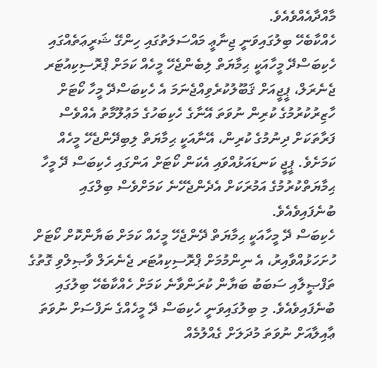މާއްދާއެއްވެއެވެ.
ހެއްކާބެހޭ ބިލުގައިވަނީ ޖިނާޢީ މައްސަލަތުގައި ހިންގޭ ޝަރީޢަތެއްގައި ހެކިބަސްދޭ މީހާއަކީ ޙިމާޔަތް ލިބެންޖެހޭ މީހެއް ކަމަށް ޕްރޮސިކިއުޓަރ ޖެނެރަލް، ޕީޖީއަށް ޤަބޫލުކުރެވިއްޖެނަމަ އެ ހެކިބަސްދޭ މީހާ ކޯޓަށް ހާޒިރުކުރުމުގެ ކުރިން ނުވަތަ އޭނާގެ ހެކިބަހުގެ މަޢުލޫމާތު އެއްވެސް ފަރާތަކަށް ދިނުމުގެ ކުރިން، އޭނާއަކީ ޙިމާޔަތް ލިބިދޭންޖެހޭ މީހެއް ކަމަށެވެ. ޕީޖީ ކަނޑައަޅުއްވައި އެކަން ކޯޓަށް އަންގައި ހެކިބަސް ދޭ މީހާ ޙިމާޔަތްކުރުމުގެ އަމުރަކަށް އެދެންޖެހޭނެ ކަމަށްވެސް ބިލްގައި ބުނެފައިވެއެވެ.
ހެކިބަސް ދޭ މީހާއަކީ ޙިމާޔަތް ދޭންޖެހޭ މީހެއް ކަމަށް ބަޔާންކޮށް ކޯޓަށް ހުށަހަޅުއްވާއިރު، އެ ނިންމުމަށް ޕްރޮސިކިއުޓަރ ޖެނެރަލް ވާޞިލްވި ގޮތުގެ ތަފްޞީލާއި ސަބަބު ބަޔާން ކުރަންވާނެ ކަމަށް ހެއްކާބެހޭ ބިލުގައި ބުނެފައިވެއެވެ. މި ބިލުގައިވަނީ ހެކިބަސް ދޭ މީހެއްގެ ނަފްސަށް ނުވަތަ ޢާއިލާއަށް ނުވަތަ މުދަލަށް ގެއްލުމެއް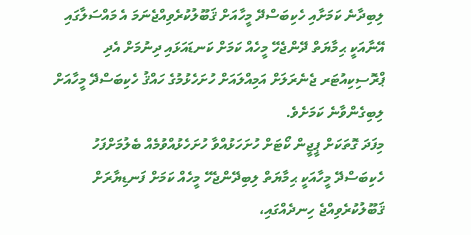ލިބިދާނެ ކަމަށާއި ހެކިބަސްދޭ މީހާއަށް ޤަބޫލުކުރެވިއްޖެނަމަ އެ މައްސަލާގައި އޭނާއަކީ ޙިމާޔަތް ދޭންޖެހޭ މީހެއް ކަމަށް ކަނޑައަޅައި ދިނުމަށް އެދި ޕްރޮސިކިއުޓަރ ޖެނެރަލަށް އަމިއްލައަށް ހުށަހެޅުމުގެ ހައްޤު ހެކިބަސްދޭ މީހާއަށް ލިބިގެންވާނެ ކަމަށެވެ.
މިފަދަ ގޮތަކަށް ޕީޖީން ކޯޓަށް ހުށަހަޅުއްވާ ހުށަހެޅުއްވުމެއް ބެލުމަށްފަހު ހެކިބަސްދޭ މީހާއަކީ ޙިމާޔަތް ލިބިދޭންޖެހޭ މީހެއް ކަމަށް ފަނޑިޔާރަށް ޤަބޫލުކުރެވިއްޖެ ހިނދެއްގައި،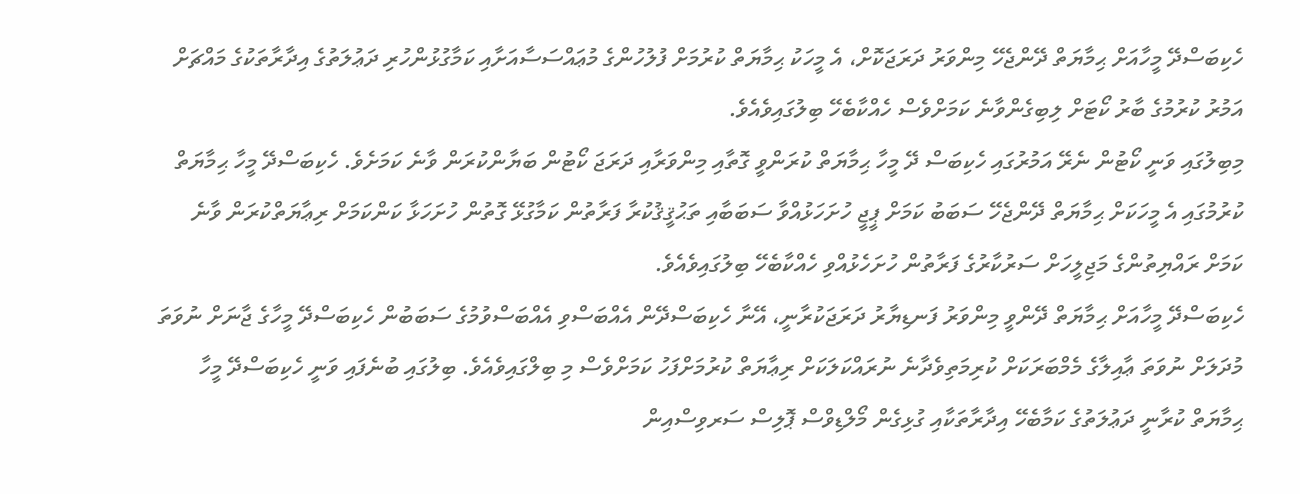ހެކިބަސްދޭ މީހާއަށް ޙިމާޔަތް ދޭންޖެހޭ މިންވަރު ދަރަޖަކޮށް، އެ މީހަކު ޙިމާޔަތް ކުރުމަށް ފުލުހުންގެ މުޢައްސަސާއަށާއި ކަމާގުޅުންހުރި ދަޢުލަތުގެ އިދާރާތަކުގެ މައްޗަށް އަމުރު ކުރުމުގެ ބާރު ކޯޓަށް ލިބިގެންވާނެ ކަމަށްވެސް ހެއްކާބެހޭ ބިލުގައިވެއެވެ.
މިބިލުގައި ވަނީ ކޯޓުން ނެރޭ އަމުރުގައި ހެކިބަސް ދޭ މީހާ ޙިމާޔަތް ކުރަންވީ ގޮތާއި މިންވަރާއި ދަރަޖަ ކޯޓުން ބަޔާންކުރަން ވާނެ ކަމަށެވެ. ހެކިބަސްދޭ މީހާ ޙިމާޔަތް ކުރުމުގައި އެ މީހަކަށް ޙިމާޔަތް ދޭންޖެހޭ ސަބަބު ކަމަށް ޕީޖީ ހުށަހަޅުއްވާ ސަބަބާއި ތަޙުޤީޤުކުރާ ފަރާތުން ކަމާގުޅޭ ގޮތުން ހުށަހަޅާ ކަންކަމަށް ރިޢާޔަތްކުރަން ވާނެ ކަމަށް ރައްޔިތުންގެ މަޖިލީހަށް ސަރުކާރުގެ ފަރާތުން ހުށަހެޅުއްވި ހެއްކާބެހޭ ބިލުގައިވެއެވެ.
ހެކިބަސްދޭ މީހާއަށް ޙިމާޔަތް ދޭންވީ މިންވަރު ފަނޑިޔާރު ދަރަޖަކުރާނީ، އޭނާ ހެކިބަސްދޭން އެއްބަސްވި އެއްބަސްވުމުގެ ސަބަބުން ހެކިބަސްދޭ މީހާގެ ޖާނަށް ނުވަތަ މުދަލަށް ނުވަތަ ޢާއިލާގެ މެމްބަރަކަށް ކުރިމަތިވެދާނެ ނުރައްކަލަކަށް ރިޢާޔަތް ކުރުމަށްފަހު ކަމަށްވެސް މި ބިލްގައިވެއެވެ. ބިލުގައި ބުނެފައި ވަނީ ހެކިބަސްދޭ މީހާ ޙިމާޔަތް ކުރާނީ ދަޢުލަތުގެ ކަމާބެހޭ އިދާރާތަކާއި ގުޅިގެން މޯލްޑިވްސް ޕޮލިސް ސަރވިސްއިން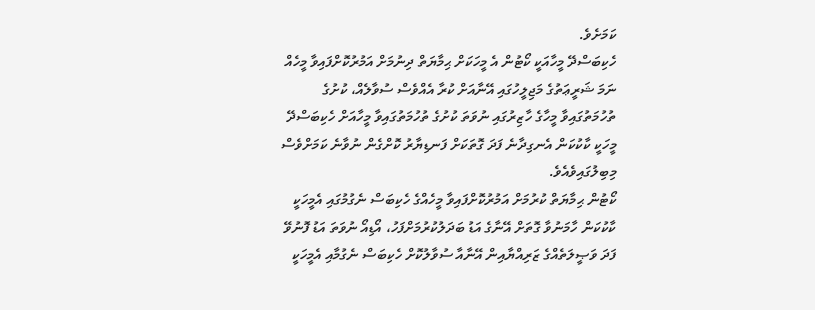ކަމަށެވެ.
ހެކިބަސްދޭ މީހާއަކީ ކޯޓުން އެ މީހަކަށް ޙިމާޔަތް ދިނުމަށް އަމުރުކޮށްފައިވާ މީހެއް ނަމަ ޝަރީޢަތުގެ މަޖިލީހުގައި އޭނާއަށް ކުރާ އެއްވެސް ސުވާލެއް، ކުށުގެ ތުހުމަތުގައިވާ މީހާގެ ހާޒިރުގައި ނުވަތަ ކުށުގެ ތުހުމަތުގައިވާ މީހާއަށް ހެކިބަސްދޭ މީހަކީ ކާކުކަން އެނގިދާނެ ފަދަ ގޮތަކަށް ފަނޑިޔާރު ކޮށްގެން ނުވާނެ ކަމަށްވެސް މިބިލުގައިވެއެވެ.
ކޯޓުން ޙިމާޔަތް ކުރުމަށް އަމުރުކޮށްފައިވާ މީހެއްގެ ހެކިބަސް ނެގުމުގައި އެމީހަކީ ކާކުކަން ހާމަނުވާ ގޮތަށް އޭނާގެ އަޑު ބަދަލުކުރުމަށްފަހު، އޯޑިއޯ ނުވަތަ އަޑު ފޮނުވޭ ފަދަ ވަޞީލަތެއްގެ ޒަރިއްޔާއިން އޭނާއާ ސުވާލުކޮށް ހެކިބަސް ނެގުމާއި އެމީހަކީ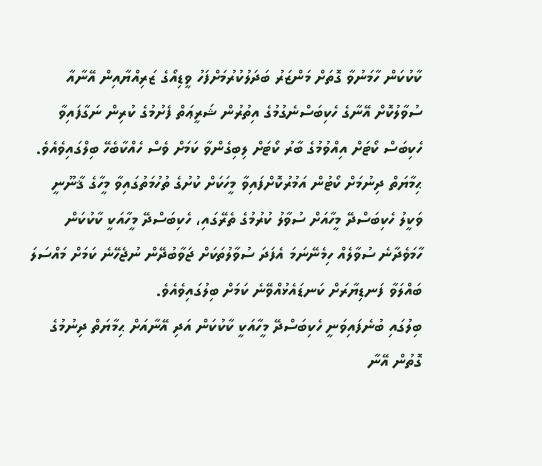ކާކުކަން ހާމަނުވާ ގޮތަށް މަންޒަރު ބަދަލުކުރުމަށްފަހު ވީޑިއޯގެ ޒަރިއްޔާއިން އޭނާއާ ސުވާލުކޮށް އޭނާގެ ހެކިބަސްނެގުމުގެ އިތުރުން ޝަރީޢަތް ފެށުމުގެ ކުރިން ނަގާފައިވާ ހެކިބަސް ކޯޓަށް އިއްވުމުގެ ބާރު ކޯޓަށް ލިބިގެންވާ ކަމަށް ވެސް ހެއްކާބެހޭ ބިލްގައިވެއެވެ.
ޙިމާޔަތް ދިނުމަށް ކޯޓުން އަމުރުކޮށްފައިވާ މީހަކަށް ކުށުގެ ތުހުމަތުގައިވާ މީހާގެ ޤާނޫނީ ވަކީލު ހެކިބަސްދޭ މީހާއަށް ސުވާލު ކުރުމުގެ ތެރޭގައި، ހެކިބަސްދޭ މީހާއަކީ ކާކުކަން ހާމަވެދާނެ ސުވާލެއް ހިމެނޭނަމަ އެފަދަ ސުވާލުތަކަށް ޖަވާބުދޭން ނުޖެހޭނެ ކަމަށް މައްސަލަ ބައްލަވާ ފަނޑިޔާރަށް ކަނޑައެޅުއްވޭނެ ކަމަށް ބިލުގައިވެއެވެ.
ބިލުގައި ބުނެފައިވަނީ ހެކިބަސްދޭ މީހާއަކީ ކާކުކަން އަދި އޭނާއަށް ޙިމާޔަތް ދިނުމުގެ ގޮތުން އޭނާ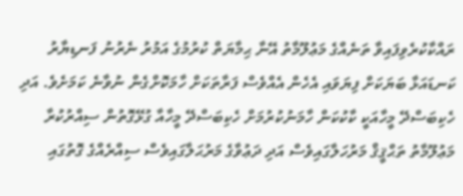ރައްކާކުރެވިފައިވާ ތަނެއްގެ މަޢުލޫމާތު އޭނާ ޙިމާޔަތް ކުރުމުގެ އަމުރު ނެރުނު ފަނޑިޔާރު ކަނޑައަޅާ ބަޔަކަށް ފިޔަވައި އެހެން އެއްވެސް ފަރާތަކަށް ހާމަކޮށްގެން ނުވާނެ ކަމަށެވެ. އަދި ހެކިބަސްދޭ މީހާއަކީ ކާކުކަން ހާމަނުކުރުމަށް ހެކިބަސްދޭ މީހާއާ ގުޅޭގޮތުން ސިއްރުކުރާ މަޢުލޫމާތު ތަޙްޤީޤް މަރުހަލާގައިވެސް އަދި ދަޢުވާގެ މަރުޙަލާގައިވެސް ސިއްރެއްގެ ގޮތުގައި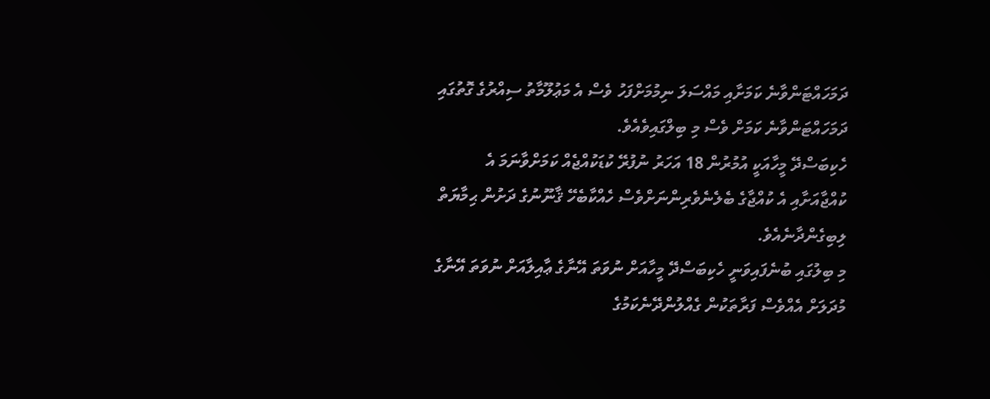ދަމަހައްޓަންވާނެ ކަމަށާއި މައްސަލަ ނިމުމަށްފަހު ވެސް އެ މަޢުލޫމާތު ސިއްރުގެ ގޮތުގައި ދަމަހައްޓަންވާނެ ކަމަށް ވެސް މި ބިލްގައިވެއެވެ.
ހެކިބަސްދޭ މީހާއަކީ އުމުރުން 18 އަހަރު ނުފުރޭ ކުޑަކުއްޖެއް ކަމަށްވާނަމަ އެ ކުއްޖާއަށާއި އެ ކުއްޖާގެ ބެލެނެވެރިންނަށްވެސް ހެއްކާބެހޭ ޤާނޫނުގެ ދަށުން ޙިމާޔަތް ލިބިގެންދާނެއެވެ.
މި ބިލުގައި ބުނެފައިވަނީ ހެކިބަސްދޭ މީހާއަށް ނުވަތަ އޭނާގެ ޢާއިލާއަށް ނުވަތަ އޭނާގެ މުދަލަށް އެއްވެސް ފަރާތަކުން ގެއްލުންދޭނެކަމުގެ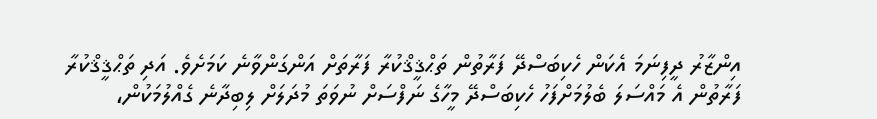އިންޒާރު ދީފިނަމަ އެކަން ހެކިބަސްދޭ ފަރާތުން ތަޙްޤީޤްކުރާ ފަރާތަށް އަންގަންވާނެ ކަމަށެވެ. އަދި ތަޙްޤީޤްކުރާ ފަރާތުން އެ މައްސަލަ ބެލުމަށްފަހު ހެކިބަސްދޭ މީހާގެ ނަފްސަށް ނުވަތަ މުދަލަށް ލިބިދާނެ ގެއްލުމަކުން،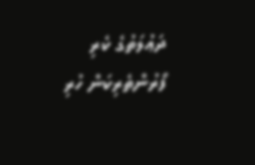ދަޢުލަތުގެ ކެރި ފޯރުންތެރިކަން ހުރި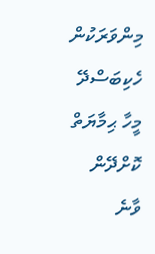މިންވަރަކުން ހެކިބަސްދޭ މީހާ ޙިމާޔަތް ކޮށްދޭން ވާނެ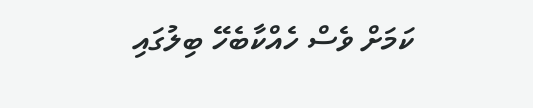ކަމަށް ވެސް ހެއްކާބެހޭ ބިލުގައި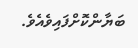ބަޔާންކޮށްފައިވެއެވެ.